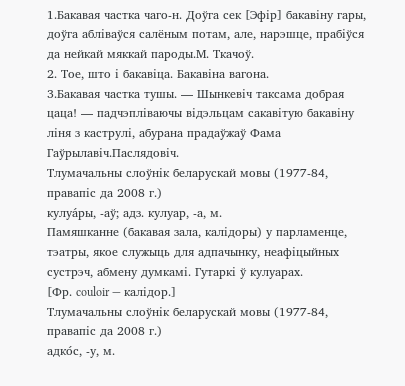1.Бакавая частка чаго‑н. Доўга сек [Эфір] бакавіну гары, доўга абліваўся салёным потам, але, нарэшце, прабіўся да нейкай мяккай пароды.М. Ткачоў.
2. Тое, што і бакавіца. Бакавіна вагона.
3.Бакавая частка тушы. — Шынкевіч таксама добрая цаца! — падчэпліваючы відэльцам сакавітую бакавіну ліня з каструлі, абурана прадаўжаў Фама Гаўрылавіч.Паслядовіч.
Тлумачальны слоўнік беларускай мовы (1977-84, правапіс да 2008 г.)
кулуа́ры, ‑аў; адз. кулуар, ‑а, м.
Памяшканне (бакавая зала, калідоры) у парламенце, тэатры, якое служыць для адпачынку, неафіцыйных сустрэч, абмену думкамі. Гутаркі ў кулуарах.
[Фр. couloir — калідор.]
Тлумачальны слоўнік беларускай мовы (1977-84, правапіс да 2008 г.)
адко́с, -у, м.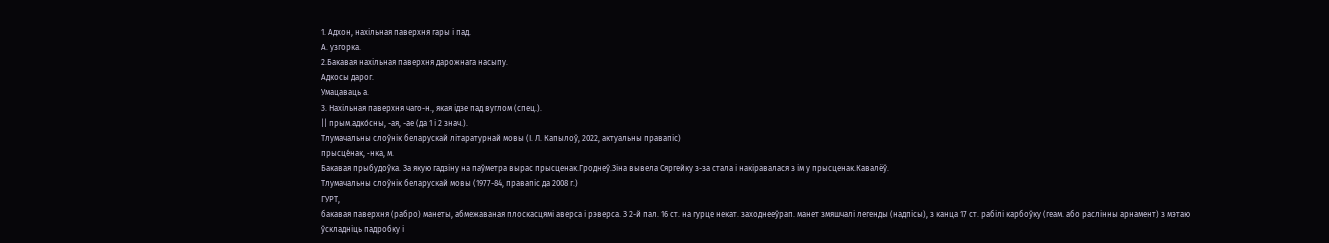1. Адхон, нахільная паверхня гары і пад.
А. узгорка.
2.Бакавая нахільная паверхня дарожнага насыпу.
Адкосы дарог.
Умацаваць а.
3. Нахільная паверхня чаго-н., якая ідзе пад вуглом (спец.).
|| прым.адко́сны, -ая, -ае (да 1 і 2 знач.).
Тлумачальны слоўнік беларускай літаратурнай мовы (І. Л. Капылоў, 2022, актуальны правапіс)
прысце́нак, ‑нка, м.
Бакавая прыбудоўка. За якую гадзіну на паўметра вырас прысценак.Гроднеў.Зіна вывела Сяргейку з-за стала і накіравалася з ім у прысценак.Кавалёў.
Тлумачальны слоўнік беларускай мовы (1977-84, правапіс да 2008 г.)
ГУРТ,
бакавая паверхня (рабро) манеты, абмежаваная плоскасцямі аверса і рэверса. З 2-й пал. 16 ст. на гурце некат. заходнееўрап. манет змяшчалі легенды (надпісы), з канца 17 ст. рабілі карбоўку (геам. або раслінны арнамент) з мэтаю ўскладніць падробку і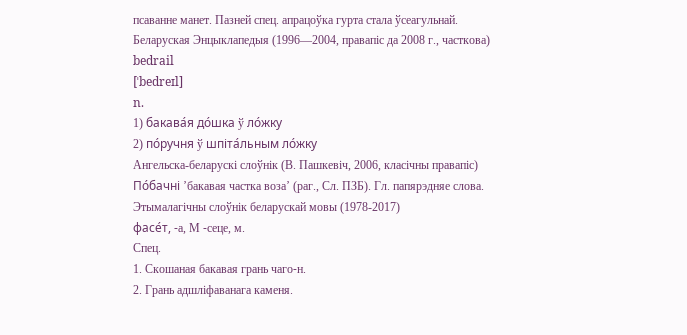псаванне манет. Пазней спец. апрацоўка гурта стала ўсеагульнай.
Беларуская Энцыклапедыя (1996—2004, правапіс да 2008 г., часткова)
bedrail
[ˈbedreɪl]
n.
1) бакава́я до́шка ў ло́жку
2) по́ручня ў шпіта́льным ло́жку
Ангельска-беларускі слоўнік (В. Пашкевіч, 2006, класічны правапіс)
По́бачні ’бакавая частка воза’ (раг., Сл. ПЗБ). Гл. папярэдняе слова.
Этымалагічны слоўнік беларускай мовы (1978-2017)
фасе́т, ‑а, М ‑сеце, м.
Спец.
1. Скошаная бакавая грань чаго‑н.
2. Грань адшліфаванага каменя.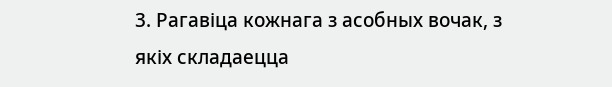3. Рагавіца кожнага з асобных вочак, з якіх складаецца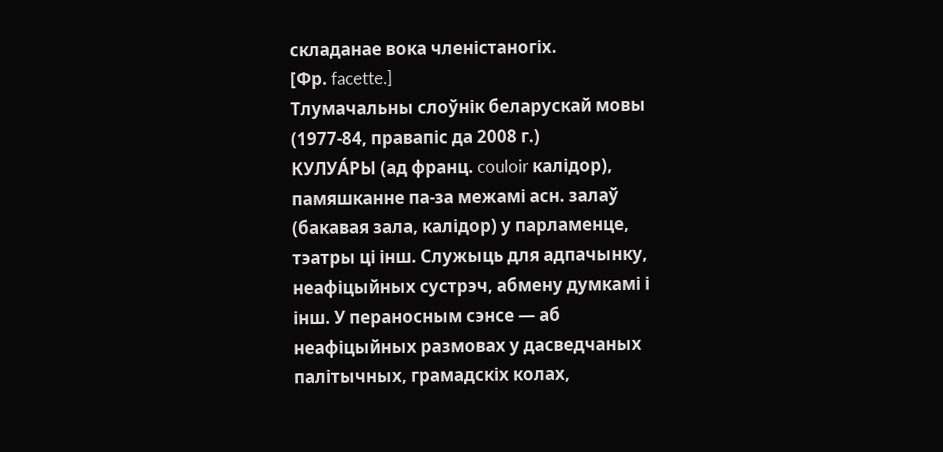складанае вока членістаногіх.
[Фр. facette.]
Тлумачальны слоўнік беларускай мовы (1977-84, правапіс да 2008 г.)
КУЛУА́РЫ (ад франц. couloir калідор),
памяшканне па-за межамі асн. залаў (бакавая зала, калідор) у парламенце, тэатры ці інш. Служыць для адпачынку, неафіцыйных сустрэч, абмену думкамі і інш. У пераносным сэнсе — аб неафіцыйных размовах у дасведчаных палітычных, грамадскіх колах,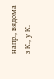напр., вядома з К., у К.